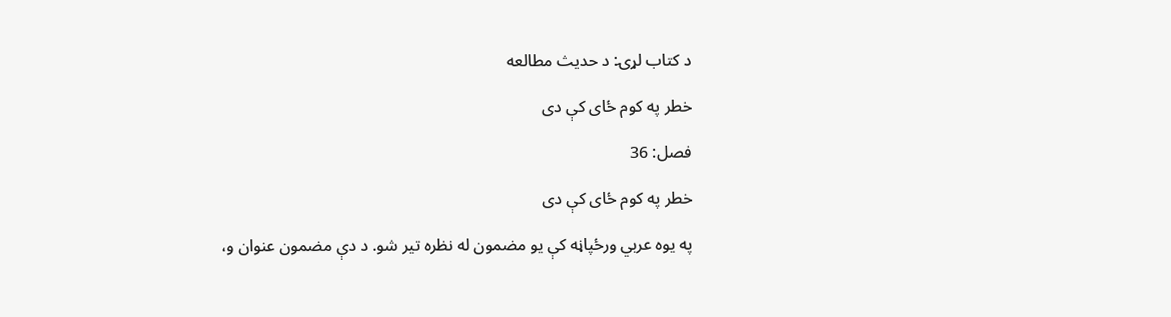د کتاب لړۍ: د حديث مطالعه

خطر په کوم ځاى کې دى

فصل: 36

خطر په کوم ځاى کې دى

په يوه عربي ورځپاڼه کې يو مضمون له نظره تير شو. د دې مضمون عنوان و،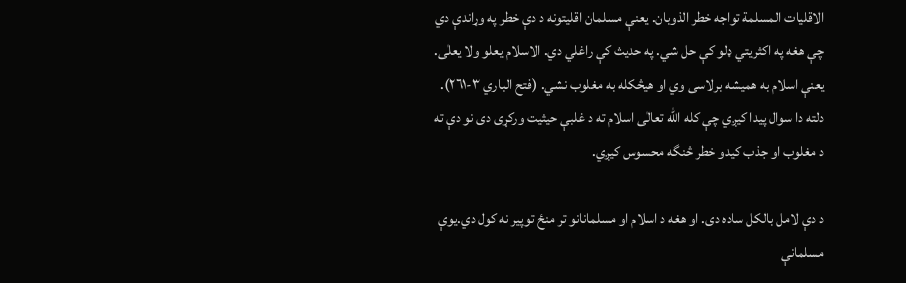الاقليات المسلمة تواجه خطر الذوبان. يعنې مسلمان اقليتونه د دې خطر په وړاندې دي چې هغه په اکثريتي ډلو کې حل شي. په حديث کې راغلي دي. الاسلام يعلو ولا يعلٰى. يعنې اسلام به هميشه برلاسى وي او هيڅکله به مغلوب نشي. (فتح الباري ٣-٢٦١). دلته دا سوال پيدا کيږي چې کله الله تعالٰى اسلام ته د غلبې حيثيت ورکړى دى نو دې ته د مغلوب او جذب کيدو خطر څنگه محسوس کيږي.

د دې لامل بالکل ساده دى. او هغه د اسلام او مسلمانانو تر منځ توپير نه کول دي.يوې مسلمانې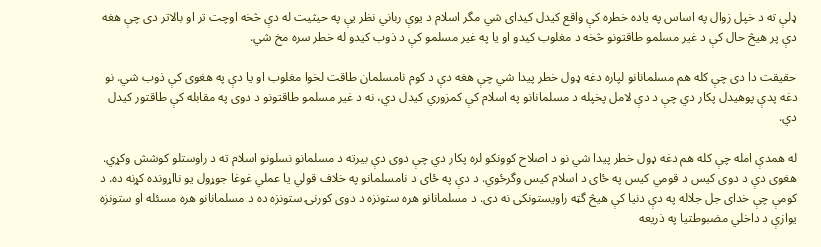ډلې ته د خپل زوال په اساس په ياده خطره کې واقع کيدل کيداى شي مگر اسلام د يوې رباني نظر يې په حيثيت له دې څخه اوچت تر او بالاتر دى چې هغه دې پر هيڅ حال کې د غير مسلمو طاقتونو څخه د مغلوب کيدو او يا په غير مسلمو کې د ذوب کيدو له خطر سره مخ شي.

حقيقت دا دى چې کله هم مسلمانانو لپاره دغه ډول خطر پيدا شي چې هغه دې د کوم نامسلمان طاقت لخوا مغلوب او يا دې په هغوى کې ذوب شي. نو دغه پدې پوهيدل پکار دي چې د دې لامل پخپله د مسلمانانو په اسلام کې کمزوري کيدل دي، نه د غير مسلمو طاقتونو د دوى په مقابله کې طاقتور کيدل دي.

له همدې امله چې کله هم دغه ډول خطر پيدا شي نو د اصلاح کوونکو لره پکار دي چې دوى دې بيرته د مسلمانو نسلونو اسلام ته د راوستلو کوشش وکړي. هغوى دې د دوى کيس د قومي کيس په ځاى د اسلام کيس وگرځوي. د دې په ځاى د نامسلمانو په خلاف قولي يا عملي غوغا جوړول يو نااړونده کړنه ده. د کومې چې خداى جل جلاله په دې دنيا کې هيڅ گټه راويستونکى نه دى. د مسلمانانو هره ستونزه د دوى کورنۍ ستونزه ده د مسلمانانو هره مسئله او ستونزه يوازې د داخلي مضبوطتيا په ذريعه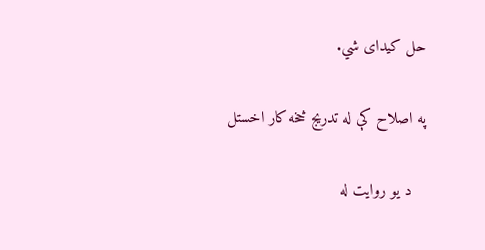حل کيداى شي.

په اصلاح کې له تدريج څخه کار اخستل

   د يو روايت له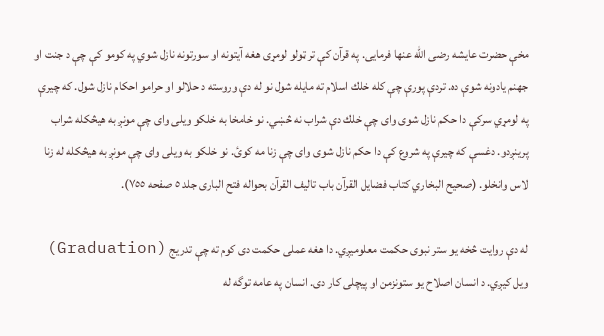مخې حضرت عايشه رضى الله عنها فرمايى. په قرآن کې تر ټولو لومړى هغه آيتونه او سورتونه نازل شوي په کومو کې چې د جنت او جهنم يادونه شوې ده. تردې پورې چې کله خلك اسلام ته مايله شول نو له دې وروسته د حلالو او حرامو احکام نازل شول. که چيرې په لومړي سرکې دا حکم نازل شوى واى چې خلك دې شراب نه څښي. نو خامخا به خلکو ويلى واى چې مونږ به هيڅکله شراب پرينږدو. دغسې که چيرې په شروع کې دا حکم نازل شوى واى چې زنا مه کوئ. نو خلکو به ويلى واى چې مونږ به هيڅکله له زنا لاس وانخلو. (صحيح البخاري کتاب فضايل القرآن باب تاليف القرآن بحواله فتح البارى جلد ٥ صفحه ٧٥٥).

له دې روايت څخه يو ستر نبوى حکمت معلوميږي. دا هغه عملى حکمت دى کوم ته چې تدريج (Graduation) ويل کيږي. د انسان اصلاح يو ستونزمن او پيچلى کار دى. انسان په عامه توگه له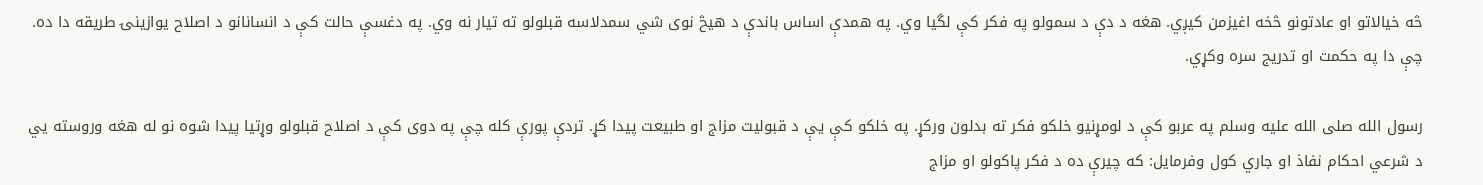څه خيالاتو او عادتونو څخه اغيزمن کيږي. هغه د دې د سمولو په فکر کې لگيا وي. په همدې اساس باندې د هيڅ نوى شي سمدلاسه قبلولو ته تيار نه وي. په دغسې حالت کې د انسانانو د اصلاح يوازينۍ طريقه دا ده. چې دا په حکمت او تدريج سره وکړي.

رسول الله صلى الله عليه وسلم په عربو کې د لومړنيو خلکو فکر ته بدلون ورکړ. په خلکو کې يې د قبوليت مزاج او طبيعت پيدا کړ. تردې پورې کله چې په دوى کې د اصلاح قبلولو وړتيا پيدا شوه نو له هغه وروسته يي د شرعي احکام نفاذ او جاري کول وفرمايل: که چيرې ده د فکر پاکولو او مزاج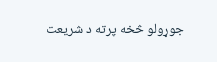جوړولو څخه پرته د شريعت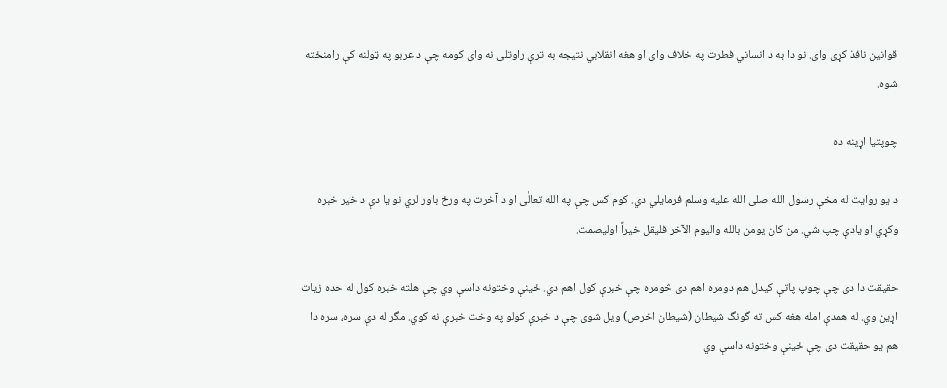قوانين نافذ کړى واى. نو دا به د انساني فطرت په خلاف واى او هغه انقلابي نتيجه به ترې راوتلى نه واى کومه چې د عربو په ټولنه کې رامنځته شوه.

چوپتيا اړينه ده

د يو روايت له مخې رسول الله صلى الله عليه وسلم فرمايلي دي. کوم کس چې په الله تعالٰى او د آخرت په ورځ باور لري نو يا دې د خير خبره وکړي او يادې چپ شي. من کان يومن بالله واليوم الاۤخر فليقل خيراً اوليصمت.

حقيقت دا دى چې چوپ پاتې کيدل هم دومره اهم دى څومره چې خبرې کول اهم دي. ځينې وختونه داسې وي چې هلته خبره کول له حده زيات اړين وي. له همدې امله هغه کس ته گونگ شيطان (شيطان اخرص) ويل شوى چې د خبرې کولو په وخت خبرې نه کوي. مگر له دې سره، سره دا هم يو حقيقت دى چې ځينې وختونه داسې وي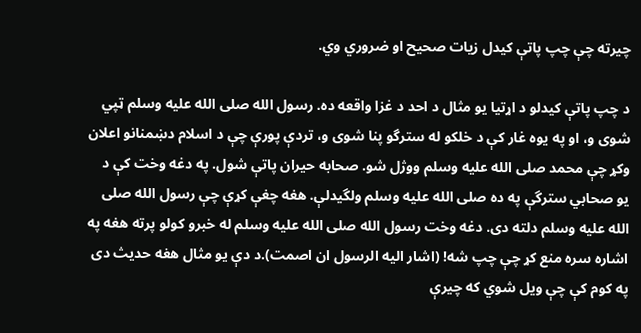چيرته چې چپ پاتې کيدل زيات صحيح او ضروري وي.

د چپ پاتې کيدلو د اړتيا يو مثال د احد د غزا واقعه ده. رسول الله صلى الله عليه وسلم ټپي شوى و، او په يوه غار کې د خلکو له سترگو پنا شوى و، تردې پورې چې د اسلام دښمنانو اعلان وکړ چې محمد صلى الله عليه وسلم ووژل شو. صحابه حيران پاتې شول. په دغه وخت کې د يو صحابي سترگې په ده صلى الله عليه وسلم ولگيدلې. هغه چغې کړې چې رسول الله صلى الله عليه وسلم دلته دى. دغه وخت رسول الله صلى الله عليه وسلم له خبرو کولو پرته هغه په اشاره سره منع کړ چې چپ شه! (اشار اليه الرسول ان اصمت).د دې يو مثال هغه حديث دى په کوم کې چې ويل شوي که چيرې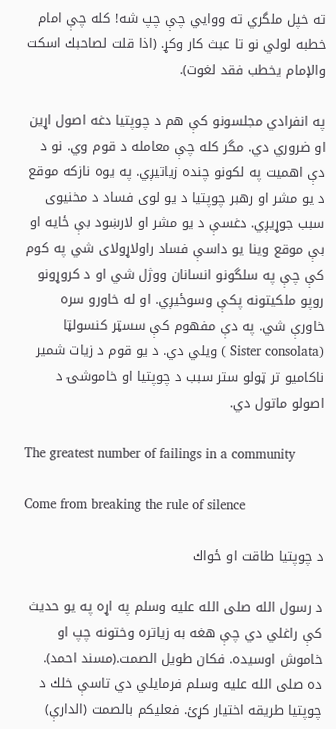ته خپل ملگري ته ووايي چې چپ شه! کله چې امام خطبه لولي نو تا عبث کار وکړ. (اذا قلت لصاحبك اسکت والإمام يخطب فقد لغوت).

په انفرادي مجلسونو کې هم د چوپتيا دغه اصول اړين او ضروري دي. مگر کله چې معامله د قوم وي. نو د دې اهميت په لکونو چنده زياتيږي. په يوه نازکه موقع د يو مشر او رهبر چوپتيا د يو لوى فساد د مخنيوى سبب جوړيږي. دغسې د يو مشر او لارښود بې ځايه او بې موقع وينا يو داسې فساد راولاړولاى شي په کوم کې چې په سلگونو انسانان ووژل شي او د کروړونو روپو ملکيتونه پکې وسوځيږي. او له خاورو سره خاورې شي. په دې مفهوم کې سسټر کنسولټا (Sister consolata ) ويلي دي. د يو قوم د زيات شمير ناکاميو تر ټولو ستر سبب د چوپتيا او خاموشۍ د اصولو ماتول دي.

The greatest number of failings in a community

Come from breaking the rule of silence

د چوپتيا طاقت او ځواك

د رسول الله صلى الله عليه وسلم په اړه په يو حديث کې راغلي دي چې هغه به زياتره وختونه چپ او خاموش اوسيده. فکان طويل الصمت.(مسند احمد).  ده صلى الله عليه وسلم فرمايلي دي تاسې خلك د چوپتيا طريقه اختيار کړئ. فعليکم بالصمت (الدارې)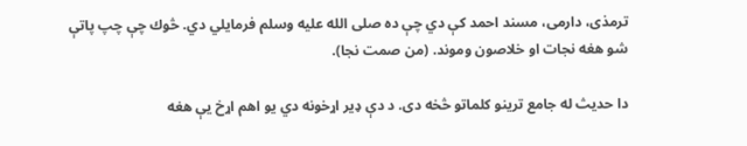ترمذى، دارمى، مسند احمد کې دي چې ده صلى الله عليه وسلم فرمايلي دي. څوك چې چپ پاتې شو هغه نجات او خلاصون وموند. (من صمت نجا).

دا حديث له جامع ترينو کلماتو څخه دى. د دې ډير اړخونه دي يو اهم اړخ يې هغه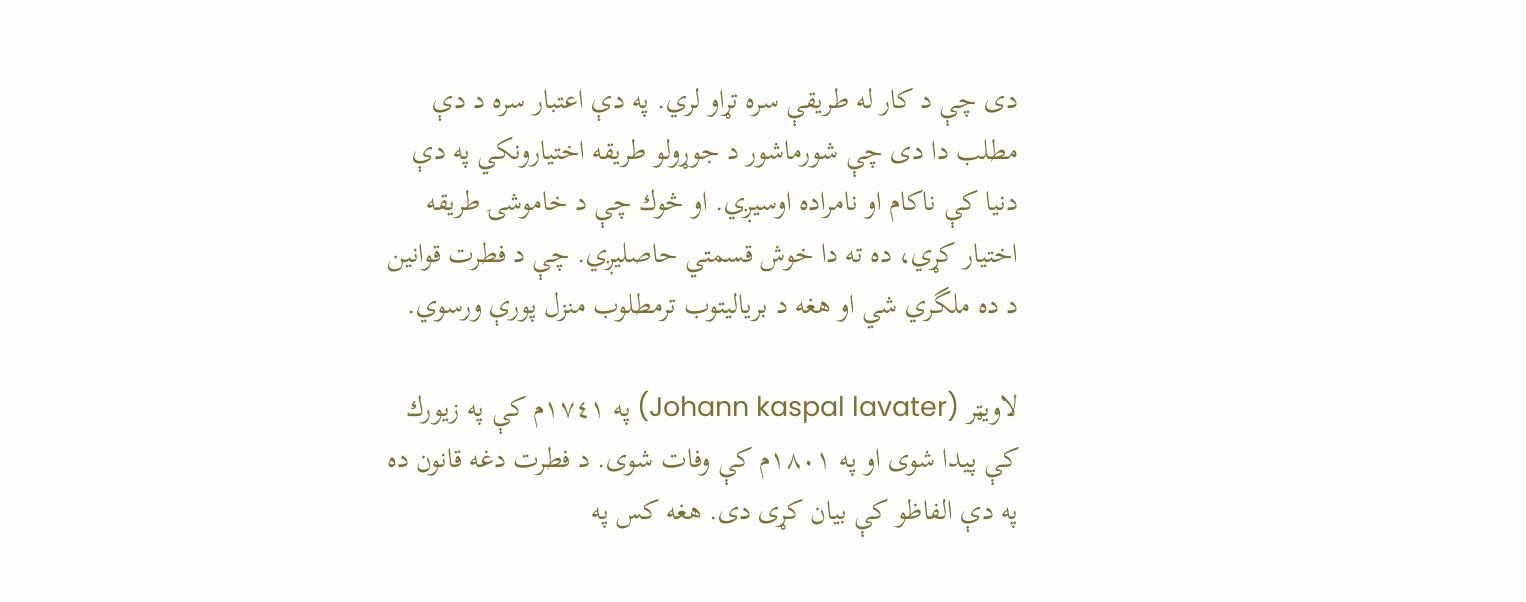دى چې د کار له طريقې سره تړاو لري. په دې اعتبار سره د دې مطلب دا دى چې شورماشور د جوړولو طريقه اختيارونکي په دې دنيا کې ناکام او نامراده اوسيږي. او څوك چې د خاموشۍ طريقه اختيار کړي، ده ته دا خوش قسمتي حاصليږي. چې د فطرت قوانين د ده ملگري شي او هغه د برياليتوب ترمطلوب منزل پورې ورسوي.

لاويټر (Johann kaspal lavater) په ١٧٤١م کې په زيورك کې پيدا شوى او په ١٨٠١م کې وفات شوى. د فطرت دغه قانون ده په دې الفاظو کې بيان کړى دى. هغه کس په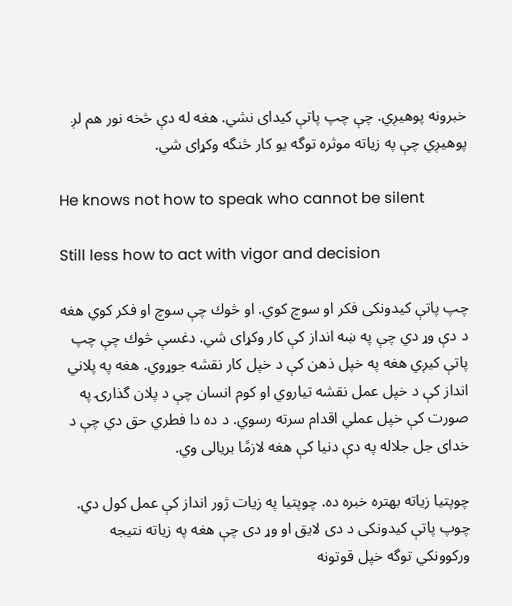خبرونه پوهيږي. چې چپ پاتې کيداى نشي. هغه له دې څخه نور هم لږ پوهيږي چې په زياته موثره توگه يو کار څنگه وکړاى شي.

He knows not how to speak who cannot be silent

Still less how to act with vigor and decision

چپ پاتې کيدونکى فکر او سوچ کوي. او څوك چې سوچ او فکر کوي هغه د دې وړ دي چې په ښه انداز کې کار وکړاى شي. دغسې څوك چې چپ پاتې کيږي هغه په خپل ذهن کې د خپل کار نقشه جوړوي. هغه په پلاني انداز کې د خپل عمل نقشه تياروي او کوم انسان چې د پلان گذارۍ په صورت کې خپل عملي اقدام سرته رسوي. د ده دا فطري حق دي چې د خداى جل جلاله په دې دنيا کې هغه لازمًا بريالى وي.

چوپتيا زياته بهتره خبره ده. چوپتيا په زيات ژور انداز کې عمل کول دي. چوپ پاتې کيدونکى د دى لايق او وړ دى چې هغه په زياته نتيجه ورکوونکي توگه خپل قوتونه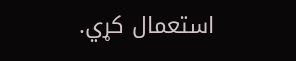استعمال کړي.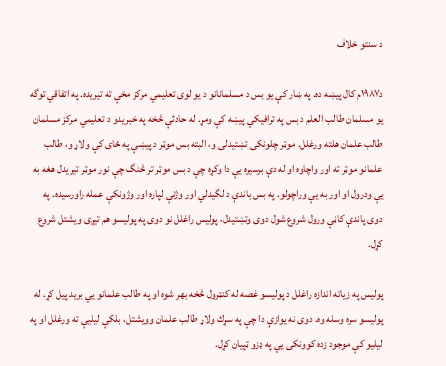د سنتو خلاف

د١٩٨٧م کال پيښه ده. په ښار کې يو بس د مسلمانانو د يو لوى تعليمي مرکز مخې ته تيريده. په اتفاقي توگه يو مسلمان طالب العلم د بس په ترافيکي پيښه کې ومړ. له حادثې څخه په خبريدو د تعليمي مرکز مسلمان طالب علمان هلته ورغلل. موټر چلونکى تښتيدلى و، البته بس موټر د پيښې په ځاى کې ولاړ و، طالب علمانو موټر ته اور واچاوه او له دې برسيره يې دا وکړه چې د بس موټر تر څنگ چې نور موټر تيريدل هغه به يې ودرول او اور به يې وراچولو. په بس باندې د لگيدلي اور وژنې لپاره اور وژونکې عمله راورسيده. په دوى پاندې کاڼې ورول شروع شول دوى وتښتيدل، پوليس راغلل نو دوى په پوليسو هم تيږى ويشتل شروع کړل.

پوليس په زياته اندازه راغلل د پوليسو غصه له کنټرول څخه بهر شوه او په طالب علمانو يي بريد پيل کړ. له پوليسو سره وسله وه. دوى نه يوازې دا چې په سړك ولاړ طالب علمان وويشتل، بلکې ليليې ته ورغلل او په ليليو کې موجود زده کوونکى يي په ډزو ټپيان کړل.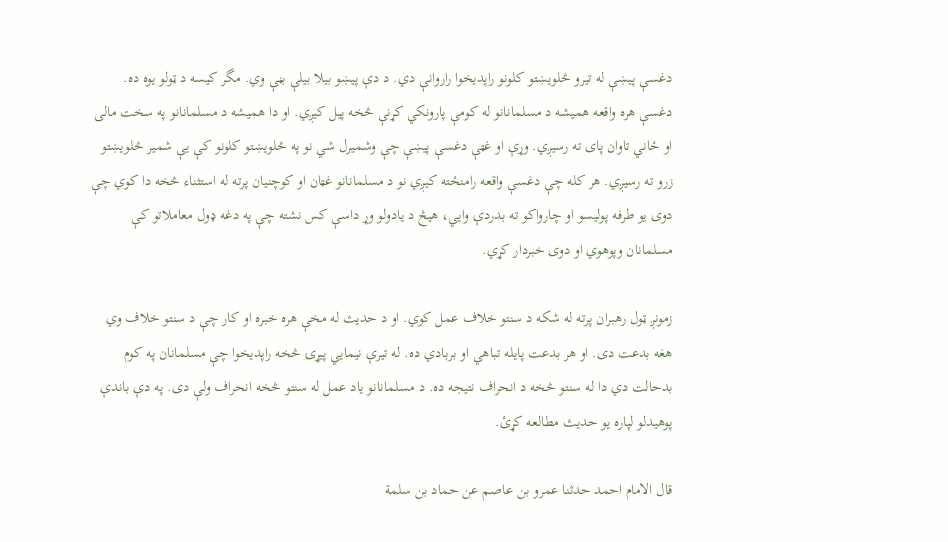دغسې پيښې له تيرو څلويښتو کلونو راپديخوا راروانې دي. د دې پيښو بيلا بيلې بڼې وي. مگر کيسه د ټولو يوه ده. دغسې هره واقعه هميشه د مسلمانانو له کومې پارونکي کړنې څخه پيل کيږي. او دا هميشه د مسلمانانو په سخت مالى او ځاني تاوان پاى ته رسيږي. وړې او غټې دغسې پيښې چې وشميرل شي نو په څلويښتو کلونو کې يې شمير څلويښتو زرو ته رسيږي. هر کله چې دغسې واقعه رامنځته کيږي نو د مسلمانانو غټان او کوچنيان پرته له استثناء څخه دا کوي چې دوى يو طرفه پوليسو او چارواکو ته بدردې وايي، هيڅ د يادولو وړ داسې کس نشته چې په دغه ډول معاملاتو کې مسلمانان وپوهوي او دوى خبردار کړي.

زمونږ ټول رهبران پرته له شکه د سنتو خلاف عمل کوي. او د حديث له مخې هره خبره او کار چې د سنتو خلاف وي هغه بدعت دى. او هر بدعت پايله تباهي او بربادي ده. له تيرې نيمايي پيړۍ څخه راپديخوا چې مسلمانان په کوم بدحالت دي دا له سنتو څخه د انحراف نتيجه ده. د مسلمانانو ياد عمل له سنتو څخه انحراف ولې دى. په دې باندې پوهيدلو لپاره يو حديث مطالعه کړئ.

قال الامام احمد حدثنا عمرو بن عاصم عن حماد بن سلمة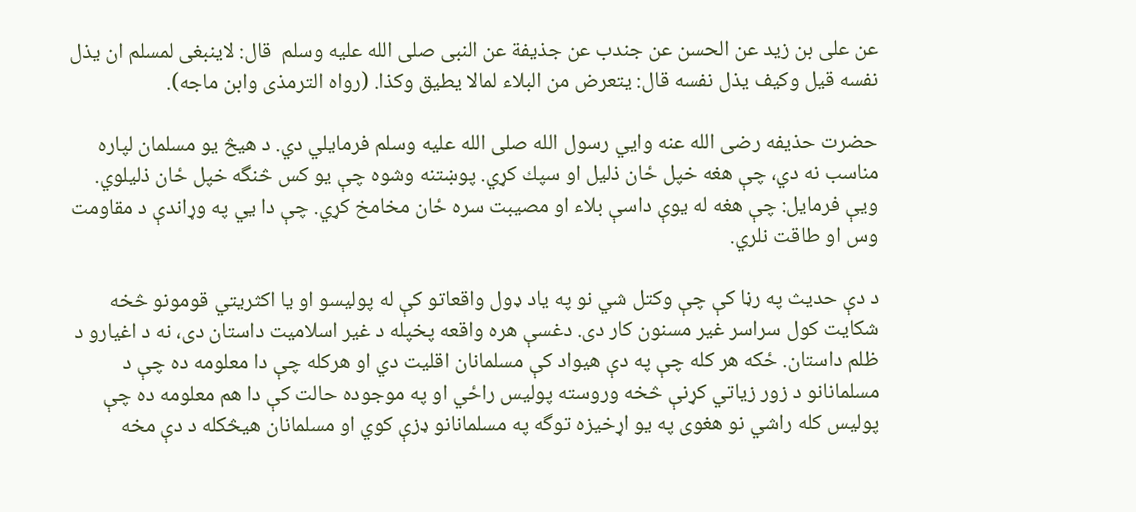عن على بن زيد عن الحسن عن جندب عن جذيفة عن النبى صلى الله عليه وسلم  قال: لاينبغى لمسلم ان يذل نفسه قيل وکيف يذل نفسه قال: يتعرض من البلاء لمالا يطيق وکذا. (رواه الترمذى وابن ماجه).

حضرت حذيفه رضى الله عنه وايي رسول الله صلى الله عليه وسلم فرمايلي دي. د هيڅ يو مسلمان لپاره مناسب نه دي، چې هغه خپل ځان ذليل او سپك کړي. پوښتنه وشوه چې يو کس څنگه خپل ځان ذليلوي. ويې فرمايل: چې هغه له يوې داسې بلاء او مصيبت سره ځان مخامخ کړي. چې دا يي په وړاندې د مقاومت وس او طاقت نلري.

د دې حديث په رڼا کې چې وکتل شي نو په ياد ډول واقعاتو کې له پوليسو او يا اکثريتي قومونو څخه شکايت کول سراسر غير مسنون کار دى. دغسې هره واقعه پخپله د غير اسلاميت داستان دى، نه د اغيارو د ظلم داستان. ځکه هر کله چې په دې هيواد کې مسلمانان اقليت دي او هرکله چې دا معلومه ده چې د مسلمانانو د زور زياتي کړنې څخه وروسته پوليس راځي او په موجوده حالت کې دا هم معلومه ده چې پوليس کله راشي نو هغوى په يو اړخيزه توگه په مسلمانانو ډزې کوي او مسلمانان هيڅکله د دې مخه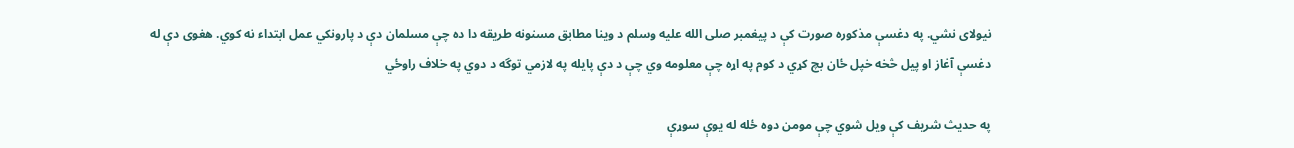نيولاى نشي. په دغسې مذکوره صورت کې د پيغمبر صلى الله عليه وسلم د وينا مطابق مسنونه طريقه دا ده چې مسلمان دې د پارونکي عمل ابتداء نه کوي. هغوى دې له دغسې آغاز او پيل څخه خپل ځان بچ کړي د کوم په اړه چې معلومه وي چې د دې پايله په لازمي توگه د دوي په خلاف راوځي

په حديث شريف کې ويل شوي چې مومن دوه ځله له يوې سوړې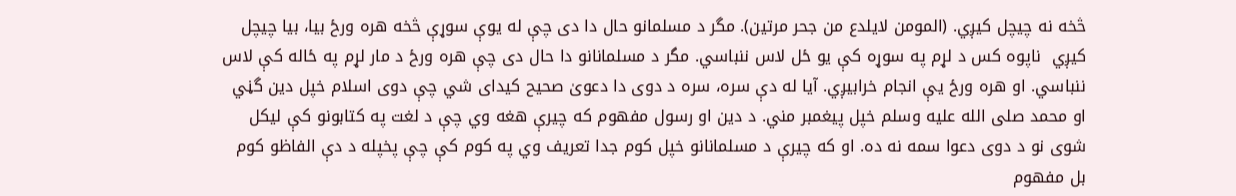څخه نه چيچل کيږي. (المومن لايلدع من جحر مرتين). مگر د مسلمانو حال دا دى چې له يوې سوړې څخه هره ورځ بيا، بيا چيچل کيږي  ناپوه کس د لړم په سوړه کې يو ځل لاس ننباسي. مگر د مسلمانانو دا حال دى چې هره ورځ د مار لړم په ځاله کې لاس ننباسي. او هره ورځ يې انجام خرابيږي. آيا له دې سره، سره د دوى دا دعوىٰ صحيح کيداى شي چې دوى اسلام خپل دين گڼي او محمد صلى الله عليه وسلم خپل پيغمبر مني. د دين او رسول مفهوم که چيرې هغه وي چې د لغت په کتابونو کې ليکل شوى نو د دوى دعوا سمه نه ده. او که چيرې د مسلمانانو خپل کوم جدا تعريف وي په کوم کې چې پخپله د دې الفاظو کوم بل مفهوم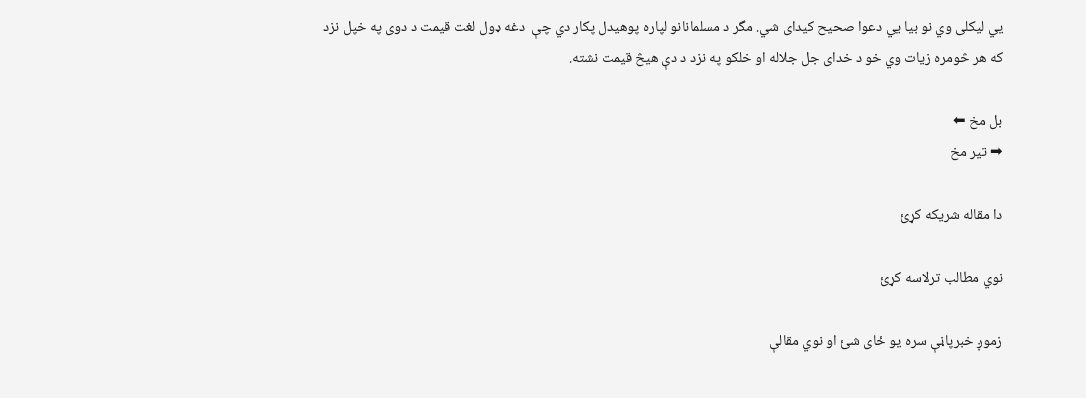يي ليکلى وي نو بيا يي دعوا صحيح کيداى شي. مگر د مسلمانانو لپاره پوهيدل پکار دي چې  دغه ډول لغت قيمت د دوى په خپل نزد که هر څومره زيات وي خو د خداى جل جلاله او خلکو په نزد د دې هيڅ قيمت نشته.

بل مخ ⬅
➡ تیر مخ

دا مقاله شریکه کړئ

نوي مطالب ترلاسه کړئ

زموږ خبرپاڼې سره یو ځای شئ او نوي مقالې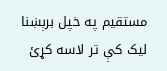مستقیم په خپل برېښنا لیک کې تر لاسه کړئ